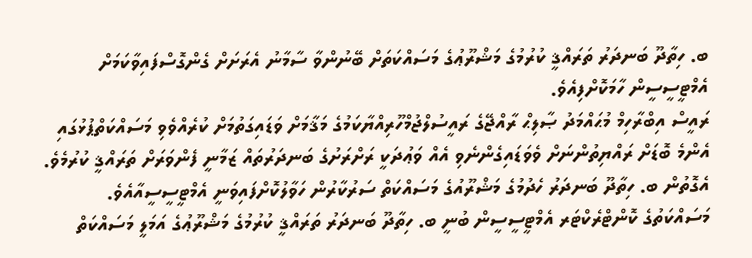ބ. ހިތާދޫ ބަނދަރު ތަރައްޤީ ކުރުމުގެ މަޝްރޫޢުގެ މަސައްކަތަށް ބޭނުންވާ ސާމާނު އެރަށަށް ގެންގޮސްފައިވާކަމަށް އެމްޓީސީސީން ހާމަކޮށްފިއެވެ.
ރައީސް އިބްރާހިމް މުޙައްމަދު ޞާލިޙް ރާއްޖޭގެ ރައީސުލްޖުމްހޫރިއްޔާކަމުގެ މަޤާމަށް ވަޑައިގަތުމަށް ކުރެއްވެވި މަސައްކަތްޕުޅުގައި އެންމެ ބޮޑަށް ރައްޔިތުންނަށް ވެވަޑައިގެންނެވި އެއް ވަޢުދަކީ ރަށްރަށުގެ ބަނދަރުތައް ޒަމާނީ ފެންވަރަށް ތަރައްޤީ ކުރުމެވެ. އެގޮތުން ބ. ހިތާދޫ ބަނދަރު ހެދުމުގެ މަޝްރޫއުގެ މަސައްކަތް ސަރުކާރުން ހަވާލުކޮށްފައިވަނީ އެމްޓީސީސީއާއެވެ.
މަސައްކަތުގެ ކޮންޓްރެކްޓަރ އެމްޓީސީސީން ބުނީ ބ. ހިތާދޫ ބަނދަރު ތަރައްޤީ ކުރުމުގެ މަޝްރޫޢުގެ އަމަލީ މަސައްކަތް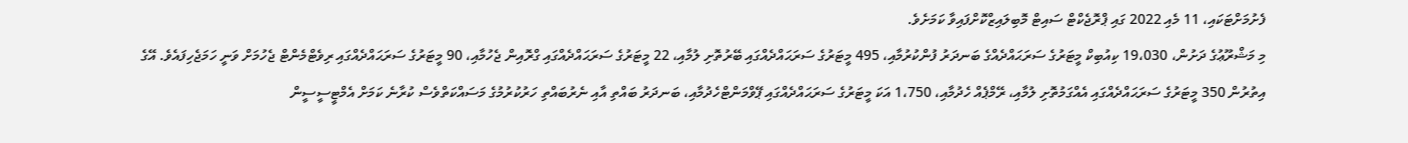ފެށުމަށްޓަކައި، 11 މެއި 2022 ގައި ޕްރޮޖެކްޓް ސައިޓް މޮބިލައިޒްކޮށްފައިވާ ކަމަށެވެ.
މި މަޝްރޫޢުގެ ދަށުން، 19،030 ކިއުބިކް މީޓަރުގެ ސަރަޙައްދެއްގެ ބަނދަރު ފުންކުރުމާއި، 495 މީޓަރުގެ ސަރަޙައްދެއްގައި ބޭރުތޮށި ލުމާއި، 22 މީޓަރުގެ ސަރަޙައްދެއްގައި ގްރޮއިން ޖެހުމާއި، 90 މީޓަރުގެ ސަރަޙައްދެއްގައި ރިވެޓްމެންޓް ޖެހުމަށް ވަނީ ހަމަޖެހިފައެވެ. އޭގެ އިތުރުން 350 މީޓަރުގެ ސަރަޙައްދެއްގައި އެއްގަމުތޮށި ލުމާއި، ރޭމްޕެއް ހެދުމާއި، 1،750 އަކަ މީޓަރުގެ ސަރަޙައްދެއްގައި ޕޭވްމަންޓްހެދުމާއި، ބަނދަރު ބައްތި އާއި ނެރުބައްތި ހަރުކުރުމުގެ މަސައްކަތްވެސް ކުރާނެ ކަމަށް އެމްޓީސީސީން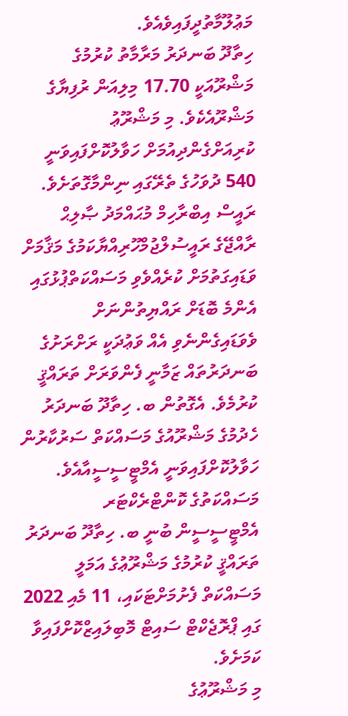މަޢުލޫމާތުދީފައިވެއެވެ.
ހިތާދޫ ބަނދަރު މަރާމާތު ކުރުމުގެ މަޝްރޫއަކީ 17.70 މިލިއަން ރުފިޔާގެ މަޝްރޫއެކެވެ. މި މަޝްރޫޢު ކުރިއަށްގެންދިއުމަށް ހަވާލުކޮށްފައިވަނީ 540 ދުވަހުގެ ތެރޭގައި ނިންމާގޮތަށެވެ.
ރައީސް އިބްރާހިމް މުޙައްމަދު ޞާލިޙް ރާއްޖޭގެ ރައީސުލްޖުމްހޫރިއްޔާކަމުގެ މަޤާމަށް ވަޑައިގަތުމަށް ކުރެއްވެވި މަސައްކަތްޕުޅުގައި އެންމެ ބޮޑަށް ރައްޔިތުންނަށް ވެވަޑައިގެންނެވި އެއް ވަޢުދަކީ ރަށްރަށުގެ ބަނދަރުތައް ޒަމާނީ ފެންވަރަށް ތަރައްޤީ ކުރުމެވެ. އެގޮތުން ބ. ހިތާދޫ ބަނދަރު ހެދުމުގެ މަޝްރޫއުގެ މަސައްކަތް ސަރުކާރުން ހަވާލުކޮށްފައިވަނީ އެމްޓީސީސީއާއެވެ.
މަސައްކަތުގެ ކޮންޓްރެކްޓަރ އެމްޓީސީސީން ބުނީ ބ. ހިތާދޫ ބަނދަރު ތަރައްޤީ ކުރުމުގެ މަޝްރޫޢުގެ އަމަލީ މަސައްކަތް ފެށުމަށްޓަކައި، 11 މެއި 2022 ގައި ޕްރޮޖެކްޓް ސައިޓް މޮބިލައިޒްކޮށްފައިވާ ކަމަށެވެ.
މި މަޝްރޫޢުގެ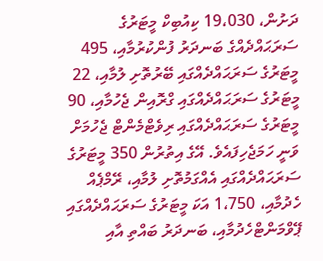ދަށުން، 19،030 ކިއުބިކް މީޓަރުގެ ސަރަޙައްދެއްގެ ބަނދަރު ފުންކުރުމާއި، 495 މީޓަރުގެ ސަރަޙައްދެއްގައި ބޭރުތޮށި ލުމާއި، 22 މީޓަރުގެ ސަރަޙައްދެއްގައި ގްރޮއިން ޖެހުމާއި، 90 މީޓަރުގެ ސަރަޙައްދެއްގައި ރިވެޓްމެންޓް ޖެހުމަށް ވަނީ ހަމަޖެހިފައެވެ. އޭގެ އިތުރުން 350 މީޓަރުގެ ސަރަޙައްދެއްގައި އެއްގަމުތޮށި ލުމާއި، ރޭމްޕެއް ހެދުމާއި، 1،750 އަކަ މީޓަރުގެ ސަރަޙައްދެއްގައި ޕޭވްމަންޓްހެދުމާއި، ބަނދަރު ބައްތި އާއި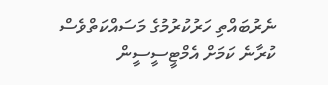ނެރުބައްތި ހަރުކުރުމުގެ މަސައްކަތްވެސް ކުރާނެ ކަމަށް އެމްޓީސީސީން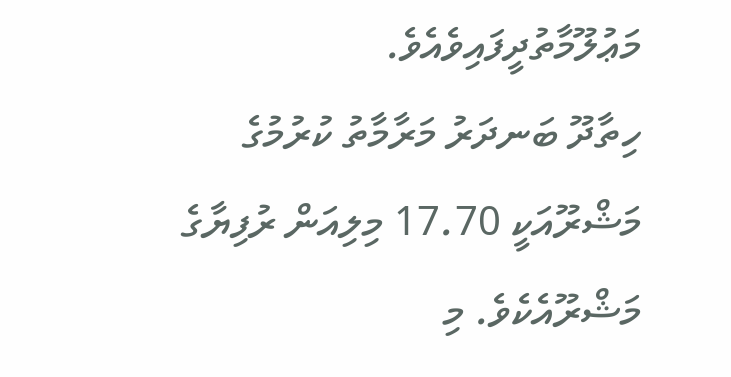މަޢުލޫމާތުދީފައިވެއެވެ.
ހިތާދޫ ބަނދަރު މަރާމާތު ކުރުމުގެ މަޝްރޫއަކީ 17.70 މިލިއަން ރުފިޔާގެ މަޝްރޫއެކެވެ. މި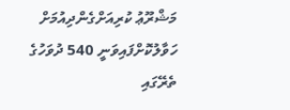މަޝްރޫޢު ކުރިއަށްގެންދިއުމަށް ހަވާލުކޮށްފައިވަނީ 540 ދުވަހުގެ ތެރޭގައި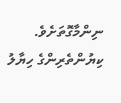ނިންމާގޮތަށެވެ.
ކިޔުންތެރިންގެ ހިޔާލު